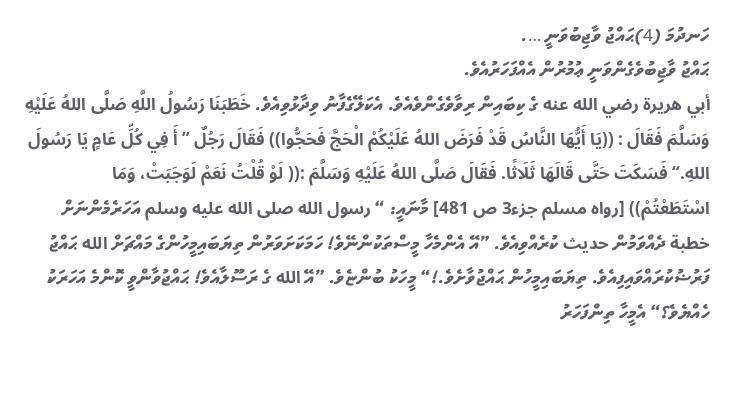ހަނދުމަ (4)ޙައްޖު ވާޖިބުވަނީ ….
ޙައްޖު ވާޖިބުވެގެންވަނީ ޢުމުރުން އެއްފަހަރުއެވެ.
أبي هريرة رضي الله عنه ގެ ކިބައިން ރިވާވެގެންވެއެވެ. އެކަލޭގެފާނު ވިދާޅުވިއެވެ. خَطَبَنَا رَسُولُ اللَّهِ صَلَّى اللهُ عَلَيْهِ وَسَلَّمَ فَقَالَ : ((يَا أَيُّهَا النَّاسُ قَدْ فَرَضَ اللهُ عَلَيْكُمْ الْحَجَّ فَحَجُّوا)) فَقَالَ رَجُلٌ ”أَ فِي كُلِّ عَامٍ يَا رَسُولَ اللهِ.“ فَسَكَتَ حَتَّى قَالَهَا ثَلَاثًا. فَقَالَ صَلَّى اللهُ عَلَيْهِ وَسَلَّمَ :(( لَوْ قُلْتُ نَعَمْ لَوَجَبَتْ، وَمَا اسْتَطَعْتُمْ)) [رواه مسلم جزء3 ص 481] މާނައީ: “ رسول الله صلى الله عليه وسلم އަހަރެމެންނަށް خطبة ދެއްވަމުން حديث ކުރެއްވިއެވެ. ”އޭ އެންމެހާ މީސްތަކުންނޭވެ! ހަމަކަށަވަރުން ތިޔަބައިމީހުންގެ މައްޗަށް الله ޙައްޖު ފަރުޟުކުރައްވައިފިއެވެ. ތިޔަބައިމީހުން ޙައްޖުވާށެވެ.!“ މީހަކު ބުންޏެވެ. ”އޭ الله ގެ ރަސޫލާއެވެ! ޙައްޖުވާންވީ ކޮންމެ އަހަރަކު ހެއްޔެވެ؟“ އެމީހާ ތިންފަހަރު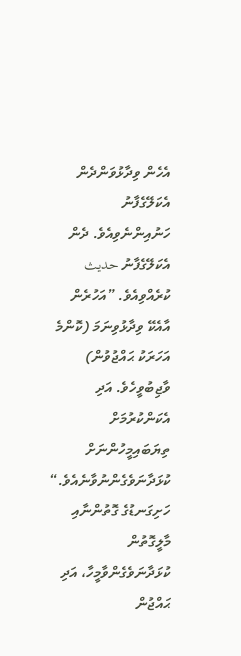އެހެން ވިދާޅުވަންދެން އެކަލޭގެފާނު ހަނުއިންނެވިއެވެ. ދެން އެކަލޭގެފާނު حديث ކުރެއްވިއެވެ. ”އަހުރެން އާއެކޭ ވިދާޅުވިނަމަ (ކޮންމެ އަހަރަކު ޙައްޖުވުން) ވާޖިބުވީހެވެ. އަދި އެކަންކުރުމަށް ތިޔަބައިމީހުންނަށް ކުޅަދާނަވެގެންނުވާނެއެވެ.“
ހަށިގަނޑުގެ ގޮތުންނާއި މާލީގޮތުން ކުޅަދާނަވެގެންވާމީހާ، އަދި ޙައްޖުން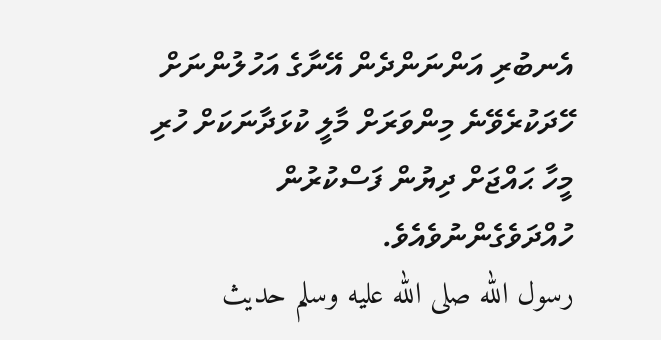އެނބުރި އަންނަންދެން އޭނާގެ އަހުލުންނަށް ހޭދަކުރެވޭނެ މިންވަރަށް މާލީ ކުޅަދާނަކަށް ހުރި މީހާ ޙައްޖަށް ދިޔުން ފަސްކުރުން ހުއްދަވެގެންނުވެއެވެ.
رسول الله صلى الله عليه وسلم حديث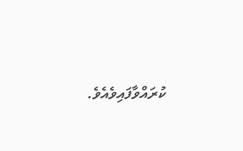ކުރައްވާފައިވެއެވެ.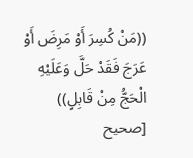((مَنْ كُسِرَ أَوْ مَرِضَ أَوْ عَرَجَ فَقَدْ حَلَّ وَعَلَيْهِ الْحَجُّ مِنْ قَابِلٍ)) [صحيح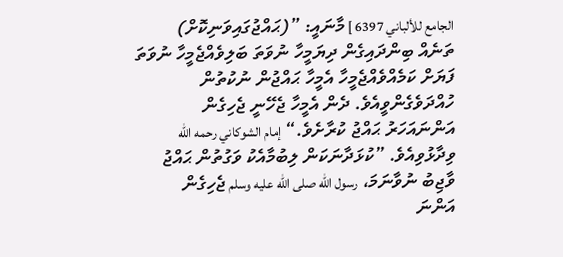الجامع للألباني 6397 ] މާނައީ: ”(ޙައްޖުގައިވަނިކޮށް) ތަނެއް ބިންދައިގެން ދިޔަމީހާ ނުވަތަ ބަލިވެއްޖެމީހާ ނުވަތަ ފަޔަށް ކަމެއްވެއްޖެމީހާ އެމީހާ ޙައްޖުން ނުކުތުން ހުއްދަވެގެންވީއެވެ. ދެން އެމީހާ ޖެހޭނީ ޖެހިގެން އަންނައަހަރު ޙައްޖު ކުރާށެވެ.“ إمام الشوكاني رحمه الله ވިދާޅުވިއެވެ. ”ކުޅަދާނަކަން ލިބުމާއެކު ވަގުތުން ޙައްޖު ވާޖިބު ނުވާނަމަ، رسول الله صلى الله عليه وسلم ޖެހިގެން އަންނަ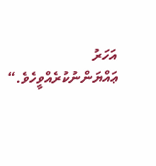އަހަރު ޢައްޔަންނުކުރެއްވީހެވެ.“